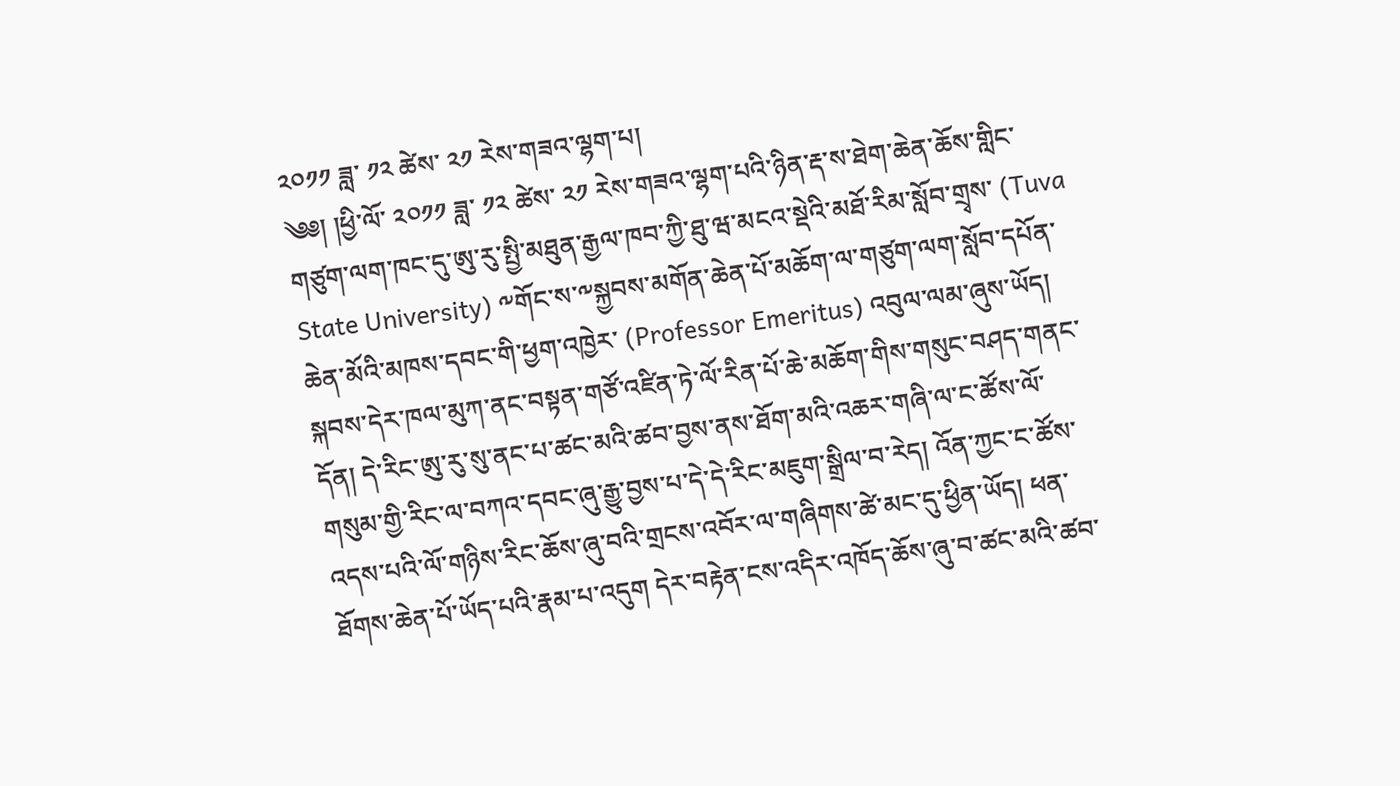༢༠༡༡ ཟླ་ ༡༢ ཚེས་ ༢༡ རེས་གཟའ་ལྷག་པ།
༄༅། །ཕྱི་ལོ་ ༢༠༡༡ ཟླ་ ༡༢ ཚེས་ ༢༡ རེས་གཟའ་ལྷག་པའི་ཉིན་རྡ་ས་ཐེག་ཆེན་ཆོས་གླིང་གཙུག་ལག་ཁང་དུ་ཨུ་རུ་སྤྱི་མཐུན་རྒྱལ་ཁབ་ཀྱི་ཐུ་ཝ་མངའ་སྡེའི་མཐོ་རིམ་སློབ་གྲྭས་ (Tuva State University) ༸གོང་ས་༸སྐྱབས་མགོན་ཆེན་པོ་མཆོག་ལ་གཙུག་ལག་སློབ་དཔོན་ཆེན་མོའི་མཁས་དབང་གི་ཕྱག་འཁྱེར་ (Professor Emeritus) འབུལ་ལམ་ཞུས་ཡོད།
སྐབས་དེར་ཁལ་མུཀ་ནང་བསྟན་གཙོ་འཛིན་ཏེ་ལོ་རིན་པོ་ཆེ་མཆོག་གིས་གསུང་བཤད་གནང་དོན། དེ་རིང་ཨུ་རུ་སུ་ནང་པ་ཚང་མའི་ཚབ་བྱས་ནས་ཐོག་མའི་འཆར་གཞི་ལ་ང་ཚོས་ལོ་གསུམ་གྱི་རིང་ལ་བཀའ་དབང་ཞུ་རྒྱུ་བྱས་པ་དེ་དེ་རིང་མཇུག་སྒྲིལ་བ་རེད། འོན་ཀྱང་ང་ཚོས་འདས་པའི་ལོ་གཉིས་རིང་ཆོས་ཞུ་བའི་གྲངས་འབོར་ལ་གཞིགས་ཚེ་མང་དུ་ཕྱིན་ཡོད། ཕན་ཐོགས་ཆེན་པོ་ཡོད་པའི་རྣམ་པ་འདུག དེར་བརྟེན་ངས་འདིར་འཁོད་ཆོས་ཞུ་བ་ཚང་མའི་ཚབ་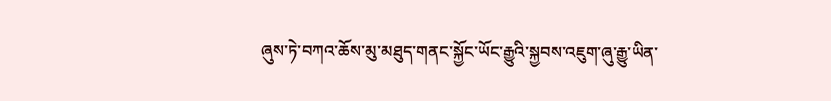ཞུས་ཏེ་བཀའ་ཆོས་མུ་མཐུད་གནང་སྐྱོང་ཡོང་རྒྱུའི་སྐྱབས་འཇུག་ཞུ་རྒྱུ་ཡིན་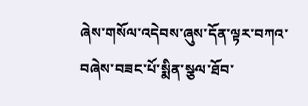ཞེས་གསོལ་འདེབས་ཞུས་དོན་ལྟར་བཀའ་བཞེས་བཟང་པོ་སྨིན་སྩལ་ཐོབ་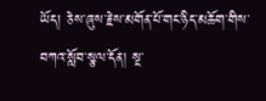ཡོད། ཅེས་ཞུས་རྗེས་མགོན་པོ་གང་ཉིད་མཆོག་གིས་བཀའ་སློབ་སྩལ་དོན། སྔ་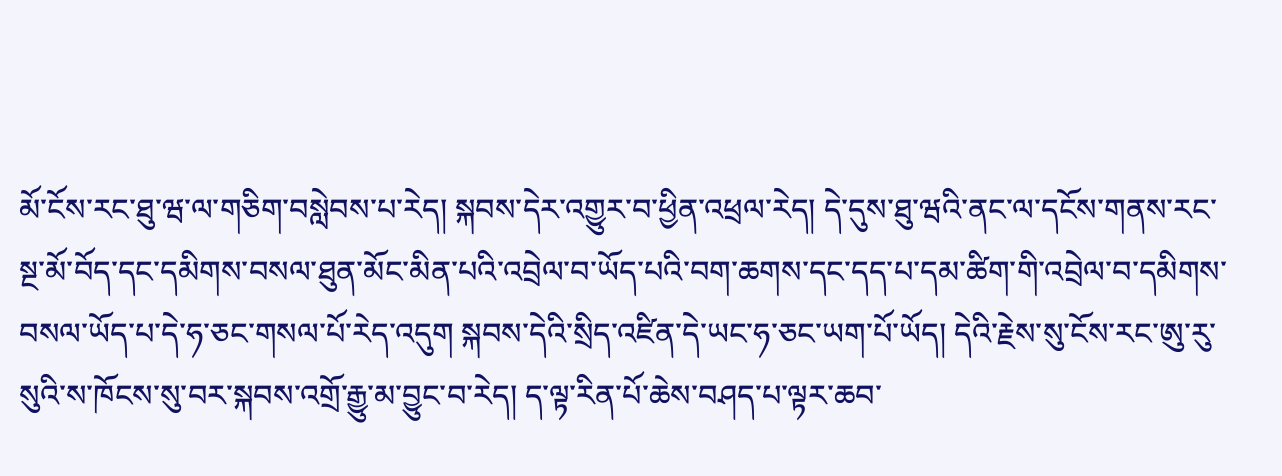མོ་ངོས་རང་ཐུ་ཝ་ལ་གཅིག་བསླེབས་པ་རེད། སྐབས་དེར་འགྱུར་བ་ཕྱིན་འཕྲལ་རེད། དེ་དུས་ཐུ་ཝའི་ནང་ལ་དངོས་གནས་རང་སྔ་མོ་བོད་དང་དམིགས་བསལ་ཐུན་མོང་མིན་པའི་འབྲེལ་བ་ཡོད་པའི་བག་ཆགས་དང་དད་པ་དམ་ཚིག་གི་འབྲེལ་བ་དམིགས་བསལ་ཡོད་པ་དེ་ཧ་ཅང་གསལ་པོ་རེད་འདུག སྐབས་དེའི་སྲིད་འཛིན་དེ་ཡང་ཧ་ཅང་ཡག་པོ་ཡོད། དེའི་རྗེས་སུ་ངོས་རང་ཨུ་རུ་སུའི་ས་ཁོངས་སུ་བར་སྐབས་འགྲོ་རྒྱུ་མ་བྱུང་བ་རེད། ད་ལྟ་རིན་པོ་ཆེས་བཤད་པ་ལྟར་ཆབ་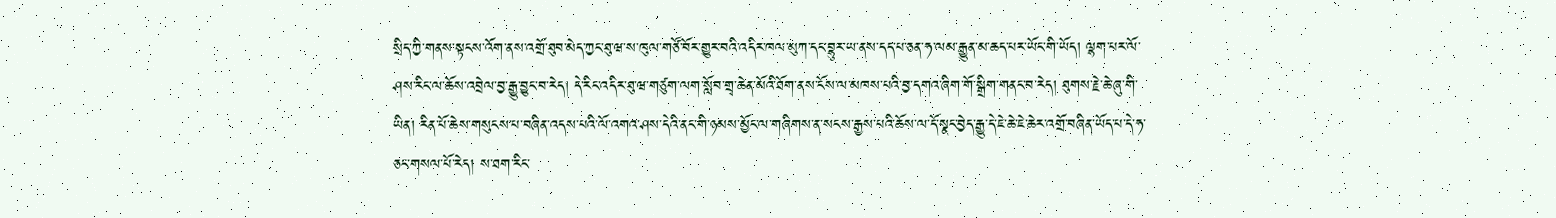སྲིད་ཀྱི་གནས་སྟངས་འོག་ནས་འགྲོ་ཐུབ་མེད་ཀྱང་ཐུ་ཝ་ས་ཁུལ་གཙོ་བོར་གྱུར་བའི་འདིར་ཁལ་མུཀ་དང་བྷུར་ཡ་ནས་དད་པ་ཅན་ཧ་ལམ་རྒྱུན་མ་ཆད་པར་ཡོང་གི་ཡོད། ལྷག་པར་ལོ་ཤས་རིང་ལ་ཆོས་འབྲེལ་བྱ་རྒྱུ་བྱུང་བ་རེད། དེ་རིང་འདིར་ཐུ་ཝ་གཙུག་ལག་སློབ་གྲྭ་ཆེན་མོའི་ཐོག་ནས་ངོས་ལ་མཁས་པའི་བྱ་དགའ་ཞིག་གོ་སྒྲིག་གནང་བ་རེད། ཐུགས་རྗེ་ཆེ་ཞུ་གི་ཡིན། རིན་པོ་ཆེས་གསུངས་པ་བཞིན་འདས་པའི་ལོ་འགའ་ཤས་དེའི་ནང་གི་ཉམས་མྱོང་ལ་གཞིགས་ན་སངས་རྒྱས་པའི་ཆོས་ལ་དོ་སྣང་བྱེད་རྒྱུ་དེ་ཇེ་ཆེ་ཇེ་ཆེར་འགྲོ་བཞིན་ཡོད་པ་དེ་ཧ་ཅང་གསལ་པོ་རེད། ས་ཐག་རིང་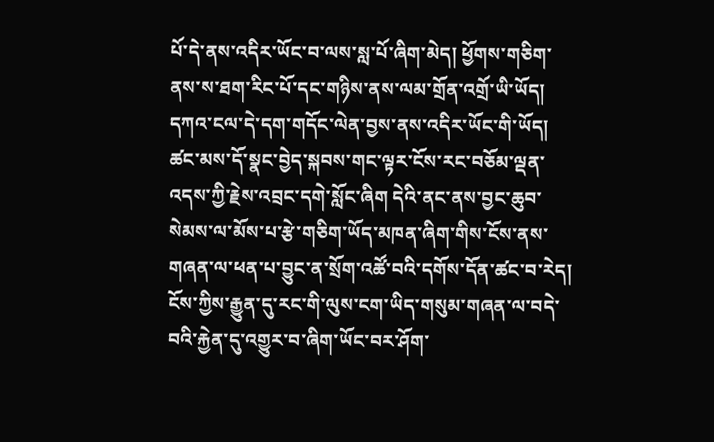པོ་དེ་ནས་འདིར་ཡོང་བ་ལས་སླ་པོ་ཞིག་མེད། ཕྱོགས་གཅིག་ནས་ས་ཐག་རིང་པོ་དང་གཉིས་ནས་ལམ་གྲོན་འགྲོ་ཡི་ཡོད། དཀའ་ངལ་དེ་དག་གདོང་ལེན་བྱས་ནས་འདིར་ཡོང་གི་ཡོད། ཚང་མས་དོ་སྣང་བྱེད་སྐབས་གང་ལྟར་ངོས་རང་བཅོམ་ལྡན་འདས་ཀྱི་རྗེས་འབྲང་དགེ་སློང་ཞིག དེའི་ནང་ནས་བྱང་ཆུབ་སེམས་ལ་མོས་པ་རྩེ་གཅིག་ཡོད་མཁན་ཞིག་གིས་ངོས་ནས་གཞན་ལ་ཕན་པ་བྱུང་ན་སྲོག་འཚོ་བའི་དགོས་དོན་ཚང་བ་རེད། ངོས་ཀྱིས་རྒྱུན་དུ་རང་གི་ལུས་ངག་ཡིད་གསུམ་གཞན་ལ་བདེ་བའི་རྐྱེན་དུ་འགྱུར་བ་ཞིག་ཡོང་བར་ཤོག་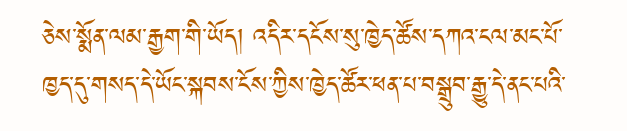ཅེས་སྨོན་ལམ་རྒྱག་གི་ཡོད། འདིར་དངོས་སུ་ཁྱེད་ཚོས་དཀའ་ངལ་མང་པོ་ཁྱད་དུ་གསད་དེ་ཡོང་སྐབས་ངོས་ཀྱིས་ཁྱེད་ཚོར་ཕན་པ་བསྒྲུབ་རྒྱུ་དེ་ནང་པའི་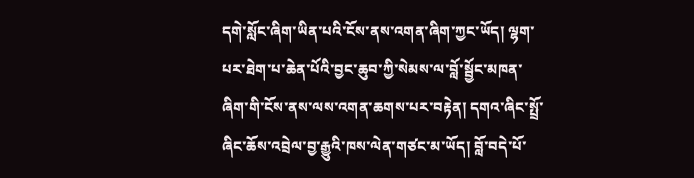དགེ་སློང་ཞིག་ཡིན་པའི་ངོས་ནས་འགན་ཞིག་ཀྱང་ཡོད། ལྷག་པར་ཐེག་པ་ཆེན་པོའི་བྱང་ཆུབ་ཀྱི་སེམས་ལ་བློ་སྦྱོང་མཁན་ཞིག་གི་ངོས་ནས་ལས་འགན་ཆགས་པར་བརྟེན། དགའ་ཞིང་སྤྲོ་ཞིང་ཆོས་འབྲེལ་བྱ་རྒྱུའི་ཁས་ལེན་གཙང་མ་ཡོད། བློ་བདེ་པོ་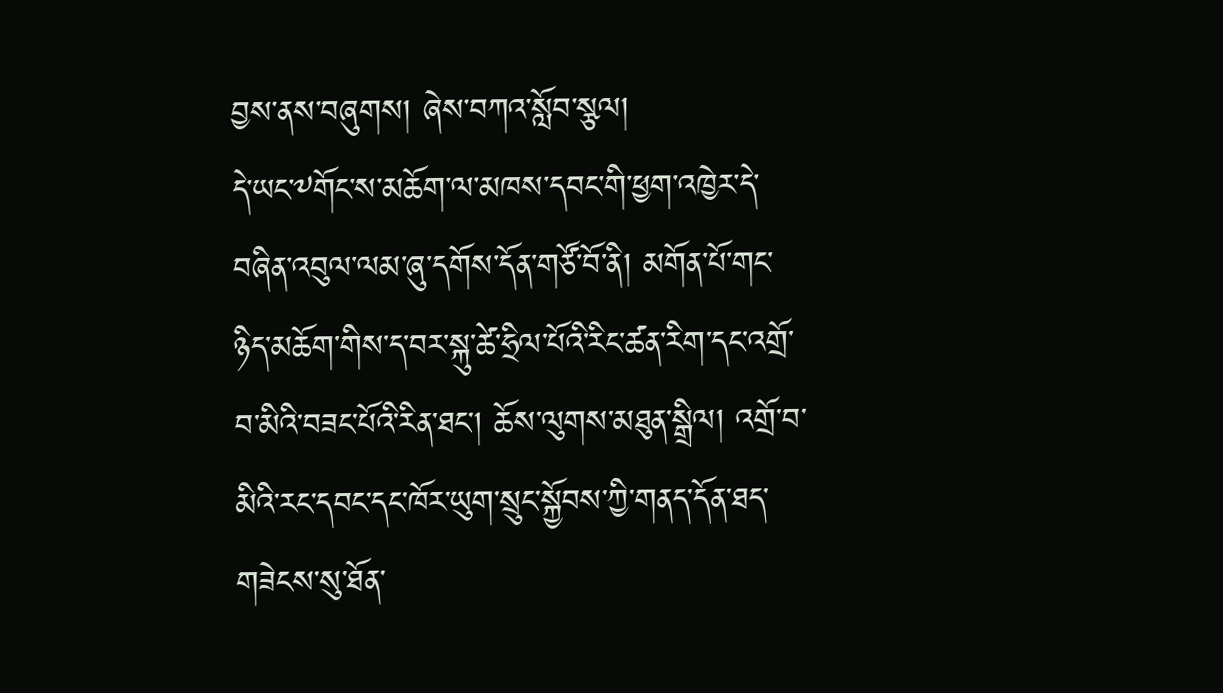བྱས་ནས་བཞུགས། ཞེས་བཀའ་སློབ་སྩལ།
དེ་ཡང་༸གོང་ས་མཆོག་ལ་མཁས་དབང་གི་ཕྱག་འཁྱེར་དེ་བཞིན་འབུལ་ལམ་ཞུ་དགོས་དོན་གཙོ་བོ་ནི། མགོན་པོ་གང་ཉིད་མཆོག་གིས་ད་བར་སྐུ་ཚེ་ཧྲིལ་པོའི་རིང་ཚན་རིག་དང་འགྲོ་བ་མིའི་བཟང་པོའི་རིན་ཐང། ཆོས་ལུགས་མཐུན་སྒྲིལ། འགྲོ་བ་མིའི་རང་དབང་དང་ཁོར་ཡུག་སྲུང་སྐྱོབས་ཀྱི་གནད་དོན་ཐད་གཟེངས་སུ་ཐོན་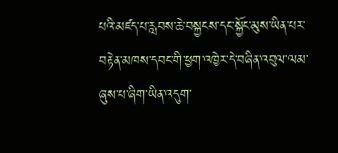པའི་མཛད་པ་རླབས་ཆེ་བསྐྱངས་དང་སྐྱོང་མུས་ཡིན་པར་བརྟེན་མཁས་དབང་གི་ཕྱག་འཁྱེར་དེ་བཞིན་འབུལ་ལམ་ཞུས་པ་ཞིག་ཡིན་འདུག་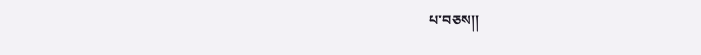པ་བཅས།།